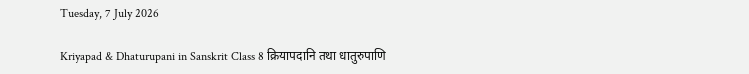Tuesday, 7 July 2026

Kriyapad & Dhaturupani in Sanskrit Class 8 क्रियापदानि तथा धातुरुपाणि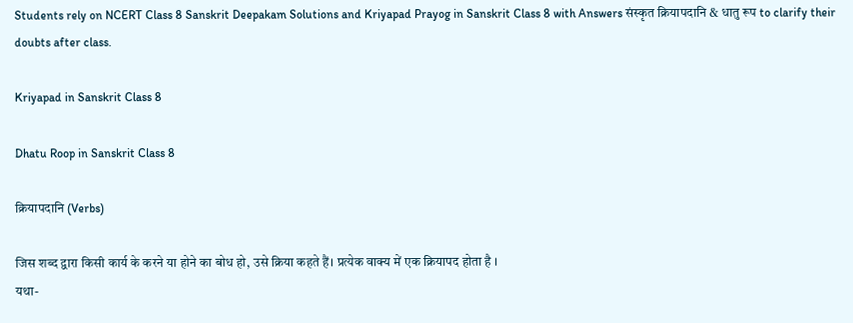Students rely on NCERT Class 8 Sanskrit Deepakam Solutions and Kriyapad Prayog in Sanskrit Class 8 with Answers संस्कृत क्रियापदानि & धातु रूप to clarify their doubts after class.

Kriyapad in Sanskrit Class 8

Dhatu Roop in Sanskrit Class 8

क्रियापदानि (Verbs)

जिस शब्द द्वारा किसी कार्य के करने या होने का बोध हो, उसे क्रिया कहते हैं। प्रत्येक वाक्य में एक क्रियापद होता है ।
यथा-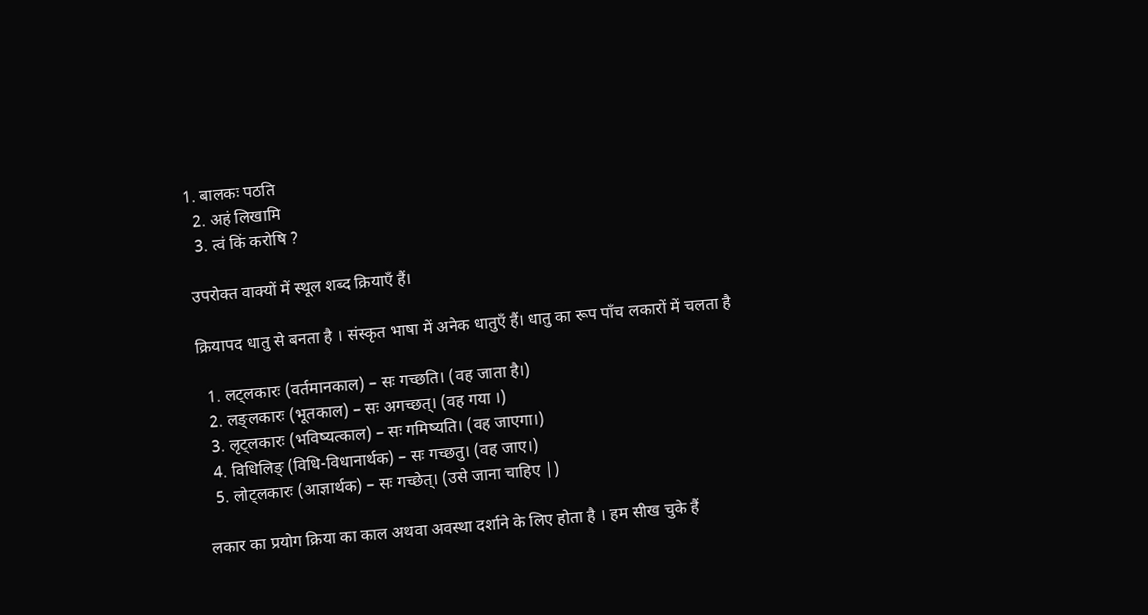1. बालकः पठति
  2. अहं लिखामि
  3. त्वं किं करोषि ?

उपरोक्त वाक्यों में स्थूल शब्द क्रियाएँ हैं।

क्रियापद धातु से बनता है । संस्कृत भाषा में अनेक धातुएँ हैं। धातु का रूप पाँच लकारों में चलता है

  1. लट्लकारः (वर्तमानकाल) – सः गच्छति। (वह जाता है।)
  2. लङ्लकारः (भूतकाल) – सः अगच्छत्। (वह गया ।)
  3. लृट्लकारः (भविष्यत्काल) – सः गमिष्यति। (वह जाएगा।)
  4. विधिलिङ् (विधि-विधानार्थक) – सः गच्छतु। (वह जाए।)
  5. लोट्लकारः (आज्ञार्थक) – सः गच्छेत्। (उसे जाना चाहिए |)

लकार का प्रयोग क्रिया का काल अथवा अवस्था दर्शाने के लिए होता है । हम सीख चुके हैं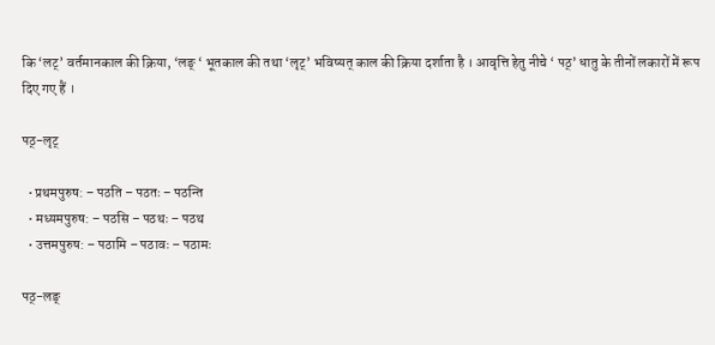कि ‘लट्’ वर्तमानकाल की क्रिया, ‘लङ् ‘ भूतकाल की तथा ‘लृट्’ भविष्यत् काल की क्रिया दर्शाता है । आवृत्ति हेतु नीचे ‘ पठ्’ धातु के तीनों लकारों में रूप दिए गए हैं ।

पठ्-लृट्

  • प्रथमपुरुष: – पठति – पठतः – पठन्ति
  • मध्यमपुरुष: – पठसि – पठथः – पठथ
  • उत्तमपुरुष: – पठामि – पठावः – पठामः

पठ्-लङ्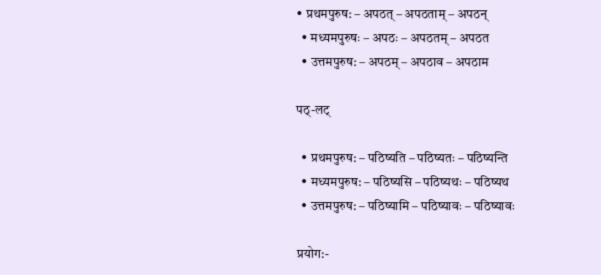• प्रथमपुरुष: – अपठत् – अपठताम् – अपठन्
  • मध्यमपुरुषः – अपठः – अपठतम् – अपठत
  • उत्तमपुरुष: – अपठम् – अपठाव – अपठाम

पठ्-लट्

  • प्रथमपुरुष: – पठिष्यति – पठिष्यतः – पठिष्यन्ति
  • मध्यमपुरुष: – पठिष्यसि – पठिष्यथः – पठिष्यथ
  • उत्तमपुरुष: – पठिष्यामि – पठिष्यावः – पठिष्यावः

प्रयोग:-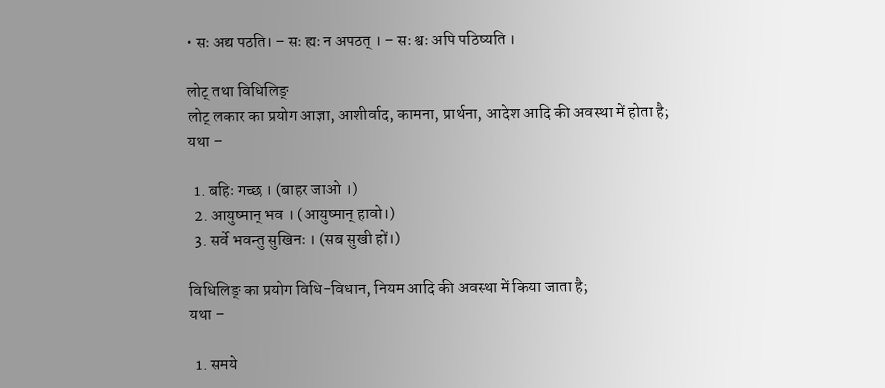• सः अद्य पठति। – सः ह्यः न अपठत् । – सः श्वः अपि पठिष्यति ।

लोट् तथा विधिलिङ्
लोट् लकार का प्रयोग आज्ञा, आशीर्वाद, कामना, प्रार्थना, आदेश आदि की अवस्था में होता है;
यथा –

  1. बहिः गच्छ । (बाहर जाओ ।)
  2. आयुष्मान् भव । (आयुष्मान् हावो।)
  3. सर्वे भवन्तु सुखिनः । (सब सुखी हों।)

विधिलिङ् का प्रयोग विधि-विधान, नियम आदि की अवस्था में किया जाता है;
यथा –

  1. समये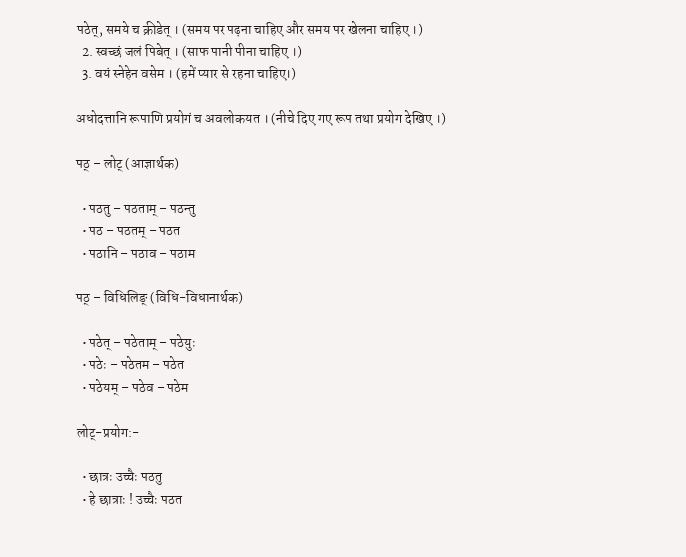पठेत्, समये च क्रीडेत् । (समय पर पढ़ना चाहिए और समय पर खेलना चाहिए ।)
  2. स्वच्छं जलं पिबेत् । (साफ पानी पीना चाहिए ।)
  3. वयं स्नेहेन वसेम । (हमें प्यार से रहना चाहिए।)

अधोदत्तानि रूपाणि प्रयोगं च अवलोकयत । (नीचे दिए गए रूप तथा प्रयोग देखिए ।)

पठ् – लोट् (आज्ञार्थक)

  • पठतु – पठताम् – पठन्तु
  • पठ – पठतम् – पठत
  • पठानि – पठाव – पठाम

पठ् – विधिलिङ् (विधि-विधानार्थक)

  • पठेत् – पठेताम् – पठेयुः
  • पठेः – पठेतम – पठेत
  • पठेयम् – पठेव – पठेम

लोट्-प्रयोग:-

  • छात्रः उच्चैः पठतु
  • हे छात्राः ! उच्चैः पठत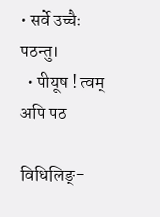• सर्वे उच्चैः पठन्तु।
  • पीयूष ! त्वम् अपि पठ

विधिलिङ्-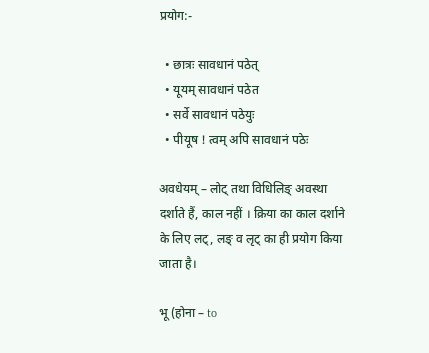प्रयोग:-

  • छात्रः सावधानं पठेत्
  • यूयम् सावधानं पठेत
  • सर्वे सावधानं पठेयुः
  • पीयूष ! त्वम् अपि सावधानं पठेः

अवधेयम् – लोट् तथा विधिलिङ् अवस्था दर्शाते हैं, काल नहीं । क्रिया का काल दर्शाने के लिए लट्, लङ् व लृट् का ही प्रयोग किया जाता है।

भू (होना – to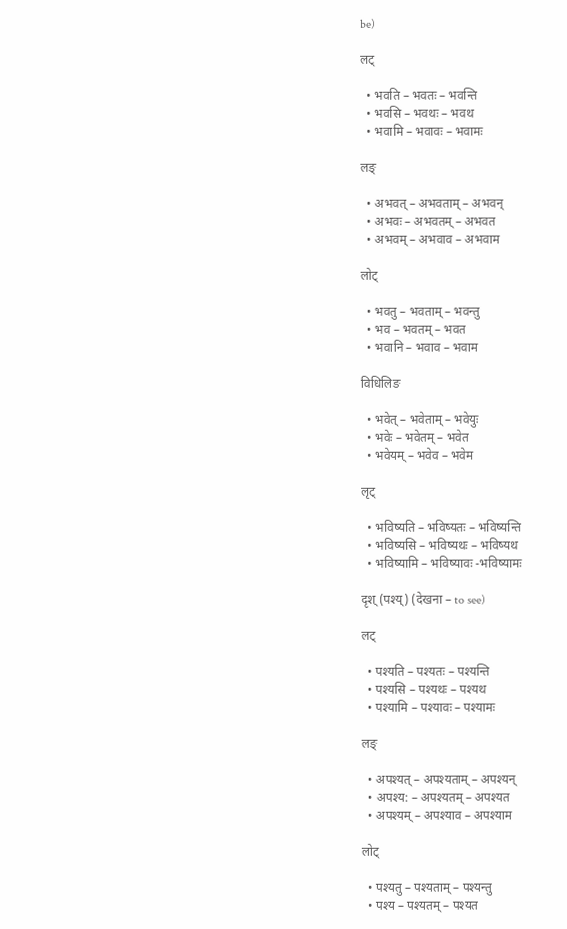be)

लट्

  • भवति – भवतः – भवन्ति
  • भवसि – भवथः – भवथ
  • भवामि – भवावः – भवामः

लङ्

  • अभवत् – अभवताम् – अभवन्
  • अभवः – अभवतम् – अभवत
  • अभवम् – अभवाव – अभवाम

लोट्

  • भवतु – भवताम् – भवन्तु
  • भव – भवतम् – भवत
  • भवानि – भवाव – भवाम

विधिलिङ

  • भवेत् – भवेताम् – भवेयुः
  • भवेः – भवेतम् – भवेत
  • भवेयम् – भवेव – भवेम

लृट्

  • भविष्यति – भविष्यतः – भविष्यन्ति
  • भविष्यसि – भविष्यथः – भविष्यथ
  • भविष्यामि – भविष्यावः -भविष्यामः

दृश् (पश्य्) (देखना – to see)

लट्

  • पश्यति – पश्यतः – पश्यन्ति
  • पश्यसि – पश्यथः – पश्यथ
  • पश्यामि – पश्यावः – पश्यामः

लङ्

  • अपश्यत् – अपश्यताम् – अपश्यन्
  • अपश्य: – अपश्यतम् – अपश्यत
  • अपश्यम् – अपश्याव – अपश्याम

लोट्

  • पश्यतु – पश्यताम् – पश्यन्तु
  • पश्य – पश्यतम् – पश्यत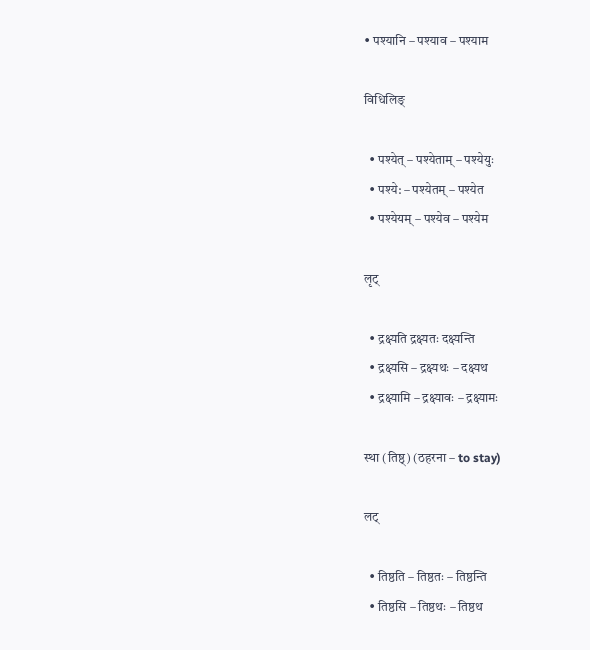• पश्यानि – पश्याव – पश्याम

विधिलिङ्

  • पश्येत् – पश्येताम् – पश्येयुः
  • पश्ये: – पश्येतम् – पश्येत
  • पश्येयम् – पश्येव – पश्येम

लृट्

  • द्रक्ष्यति द्रक्ष्यतः दक्ष्यन्ति
  • द्रक्ष्यसि – द्रक्ष्यथः – दक्ष्यथ
  • द्रक्ष्यामि – द्रक्ष्यावः – द्रक्ष्यामः

स्था (तिष्ठ्) (ठहरना – to stay)

लट्

  • तिष्ठति – तिष्ठतः – तिष्ठन्ति
  • तिष्ठसि – तिष्ठथः – तिष्ठथ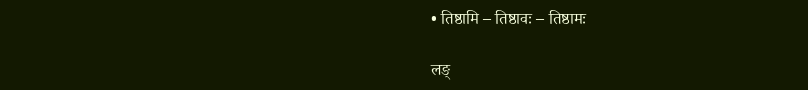• तिष्ठामि – तिष्ठावः – तिष्ठामः

लङ्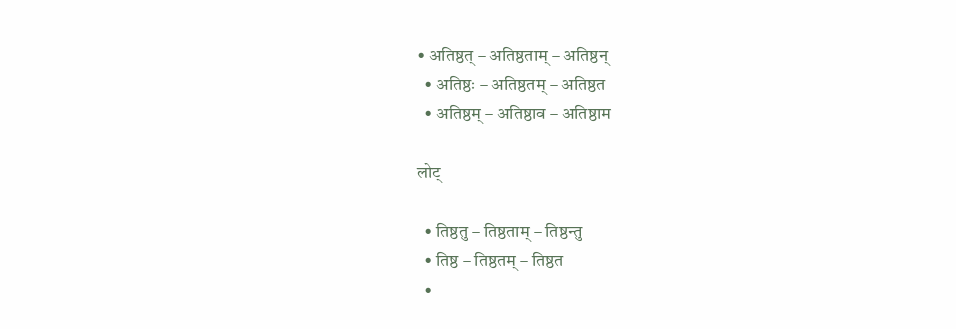• अतिष्ठत् – अतिष्ठताम् – अतिष्ठन्
  • अतिष्ठः – अतिष्ठतम् – अतिष्ठत
  • अतिष्ठम् – अतिष्ठाव – अतिष्ठाम

लोट्

  • तिष्ठतु – तिष्ठताम् – तिष्ठन्तु
  • तिष्ठ – तिष्ठतम् – तिष्ठत
  •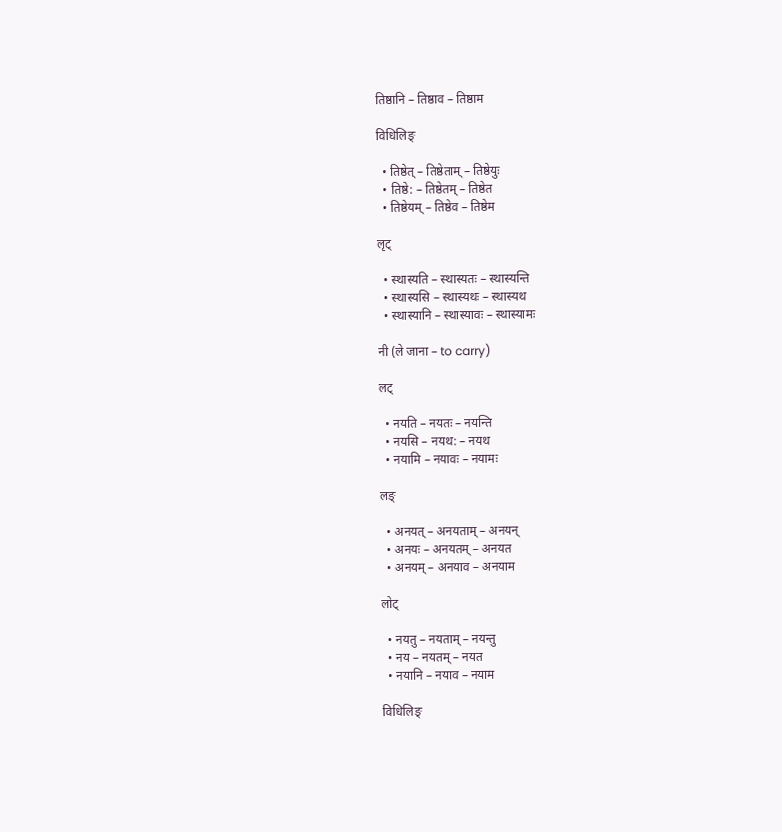तिष्ठानि – तिष्ठाव – तिष्ठाम

विधिलिङ्

  • तिष्ठेत् – तिष्ठेताम् – तिष्ठेयुः
  • तिष्ठे: – तिष्ठेतम् – तिष्ठेत
  • तिष्ठेयम् – तिष्ठेव – तिष्ठेम

लृट्

  • स्थास्यति – स्थास्यतः – स्थास्यन्ति
  • स्थास्यसि – स्थास्यथः – स्थास्यथ
  • स्थास्यानि – स्थास्यावः – स्थास्यामः

नी (ले जाना – to carry)

लट्

  • नयति – नयतः – नयन्ति
  • नयसि – नयथ: – नयथ
  • नयामि – नयावः – नयामः

लङ्

  • अनयत् – अनयताम् – अनयन्
  • अनयः – अनयतम् – अनयत
  • अनयम् – अनयाव – अनयाम

लोट्

  • नयतु – नयताम् – नयन्तु
  • नय – नयतम् – नयत
  • नयानि – नयाव – नयाम

विधिलिङ्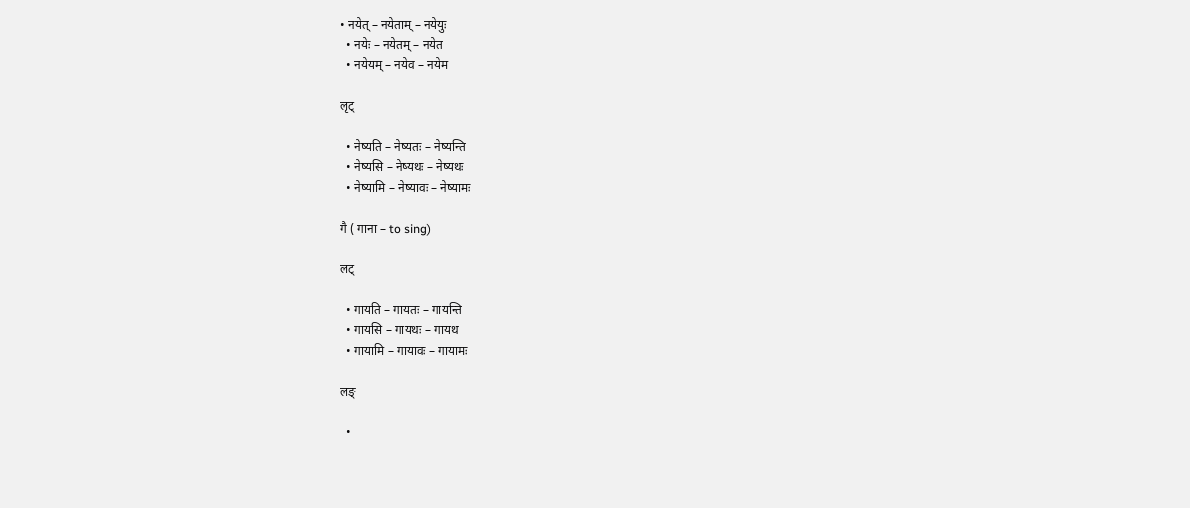• नयेत् – नयेताम् – नयेयुः
  • नयेः – नयेतम् – नयेत
  • नयेयम् – नयेव – नयेम

लृट्

  • नेष्यति – नेष्यतः – नेष्यन्ति
  • नेष्यसि – नेष्यथः – नेष्यथः
  • नेष्यामि – नेष्यावः – नेष्यामः

गै ( गाना – to sing)

लट्

  • गायति – गायतः – गायन्ति
  • गायसि – गायथः – गायथ
  • गायामि – गायावः – गायामः

लङ्

  •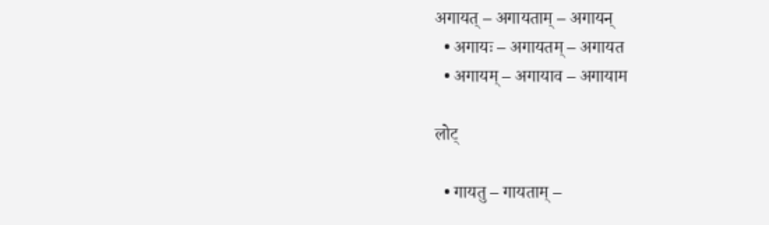अगायत् – अगायताम् – अगायन्
  • अगायः – अगायतम् – अगायत
  • अगायम् – अगायाव – अगायाम

लोट्

  • गायतु – गायताम् –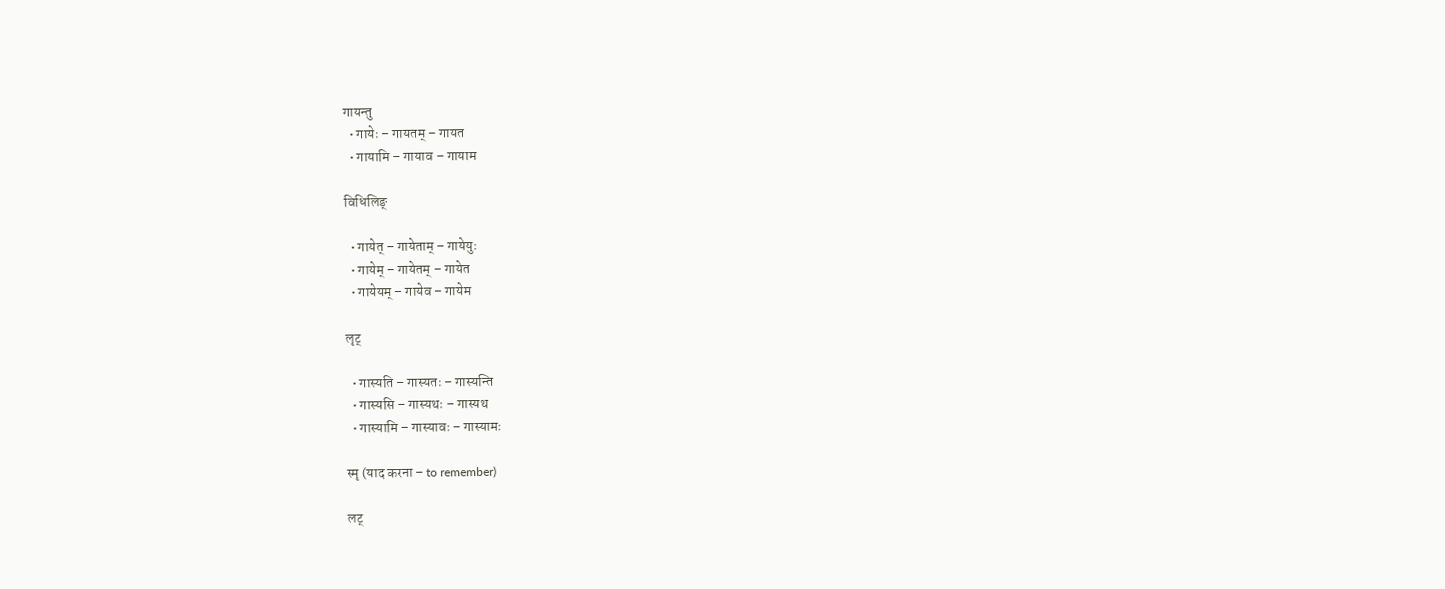गायन्तु
  • गायेः – गायतम् – गायत
  • गायामि – गायाव – गायाम

विधिलिङ्

  • गायेत् – गायेताम् – गायेयुः
  • गायेम् – गायेतम् – गायेत
  • गायेयम् – गायेव – गायेम

लृट्

  • गास्यति – गास्यतः – गास्यन्ति
  • गास्यसि – गास्यथः – गास्यथ
  • गास्यामि – गास्यावः – गास्यामः

स्मृ (याद करना – to remember)

लट्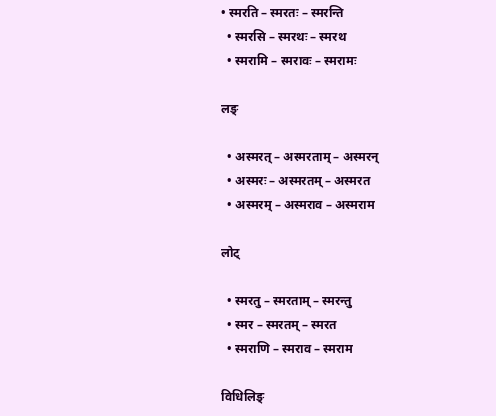• स्मरति – स्मरतः – स्मरन्ति
  • स्मरसि – स्मरथः – स्मरथ
  • स्मरामि – स्मरावः – स्मरामः

लङ्

  • अस्मरत् – अस्मरताम् – अस्मरन्
  • अस्मरः – अस्मरतम् – अस्मरत
  • अस्मरम् – अस्मराव – अस्मराम

लोट्

  • स्मरतु – स्मरताम् – स्मरन्तु
  • स्मर – स्मरतम् – स्मरत
  • स्मराणि – स्मराव – स्मराम

विधिलिङ्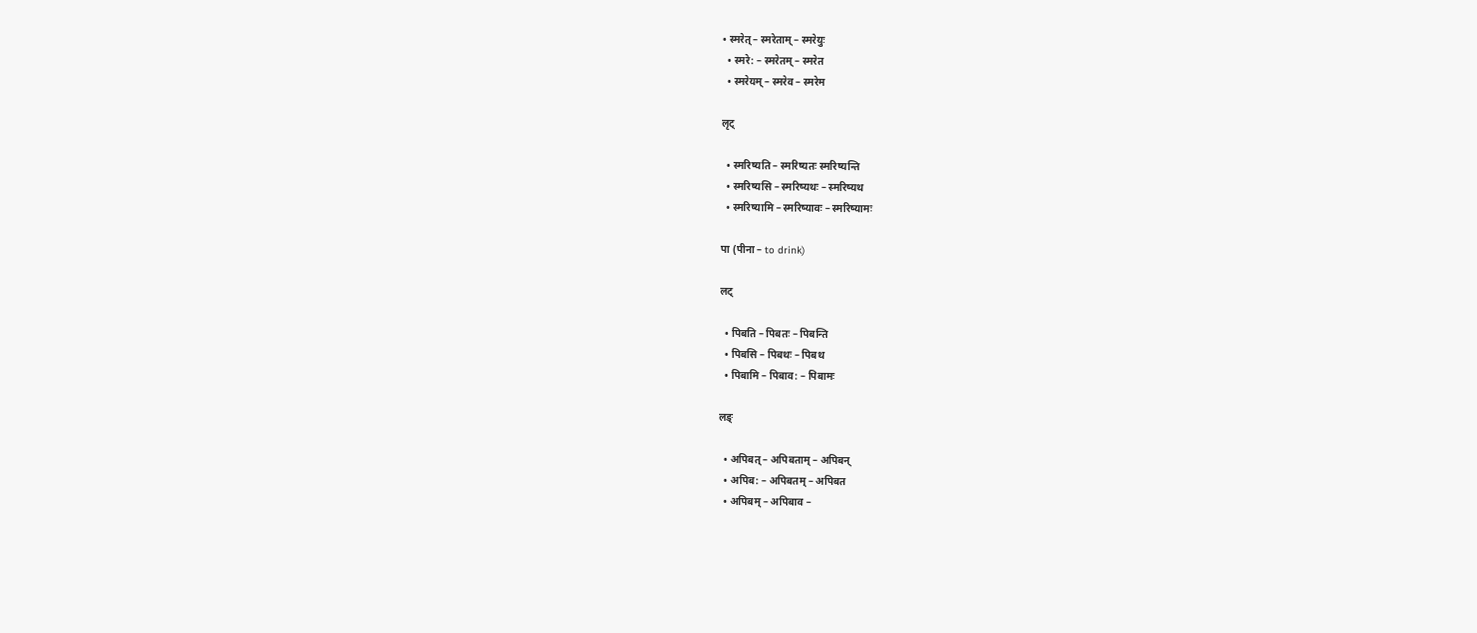• स्मरेत् – स्मरेताम् – स्मरेयुः
  • स्मरे: – स्मरेतम् – स्मरेत
  • स्मरेयम् – स्मरेव – स्मरेम

लृट्

  • स्मरिष्यति – स्मरिष्यतः स्मरिष्यन्ति
  • स्मरिष्यसि – स्मरिष्यथः – स्मरिष्यथ
  • स्मरिष्यामि – स्मरिष्यावः – स्मरिष्यामः

पा (पीना – to drink)

लट्

  • पिबति – पिबतः – पिबन्ति
  • पिबसि – पिबथः – पिबथ
  • पिबामि – पिबाव: – पिबामः

लङ्

  • अपिबत् – अपिबताम् – अपिबन्
  • अपिब: – अपिबतम् – अपिबत
  • अपिबम् – अपिबाव –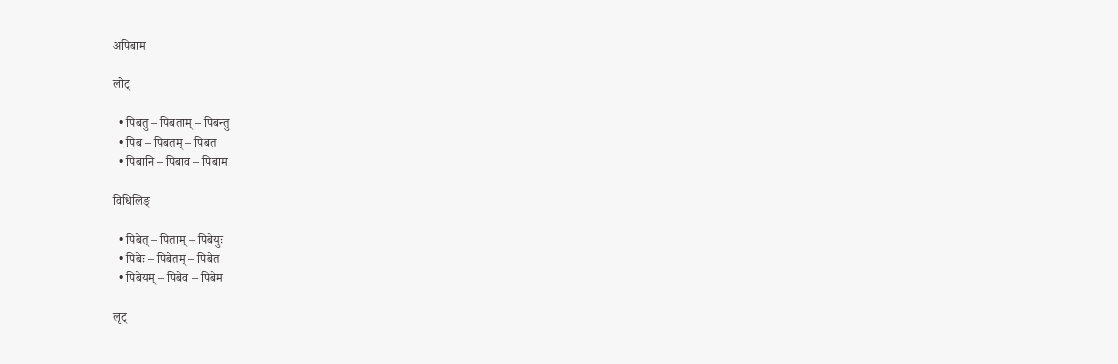अपिबाम

लोट्

  • पिबतु – पिबताम् – पिबन्तु
  • पिब – पिबतम् – पिबत
  • पिबानि – पिबाव – पिबाम

विधिलिङ्

  • पिबेत् – पिताम् – पिबेयुः
  • पिबेः – पिबेतम् – पिबेत
  • पिबेयम् – पिबेव – पिबेम

लृट्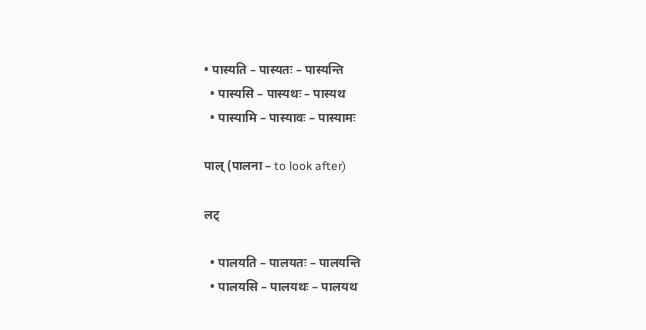• पास्यति – पास्यतः – पास्यन्ति
  • पास्यसि – पास्यथः – पास्यथ
  • पास्यामि – पास्यावः – पास्यामः

पाल् (पालना – to look after)

लट्

  • पालयति – पालयतः – पालयन्ति
  • पालयसि – पालयथः – पालयथ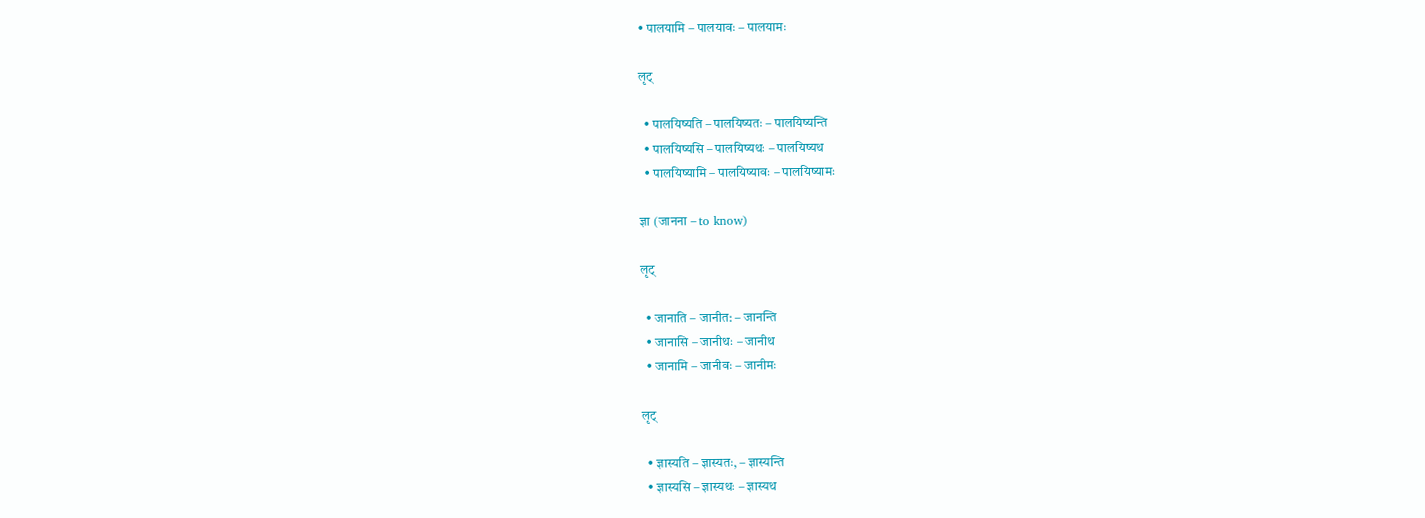• पालयामि – पालयावः – पालयामः

लृट्

  • पालयिष्यति – पालयिष्यतः – पालयिष्यन्ति
  • पालयिष्यसि – पालयिष्यथः – पालयिष्यथ
  • पालयिष्यामि – पालयिष्यावः – पालयिष्यामः

ज्ञा (जानना – to know)

लृट्

  • जानाति – जानीत: – जानन्ति
  • जानासि – जानीथः – जानीथ
  • जानामि – जानीवः – जानीमः

लृट्

  • ज्ञास्यति – ज्ञास्यतः, – ज्ञास्यन्ति
  • ज्ञास्यसि – ज्ञास्यथः – ज्ञास्यथ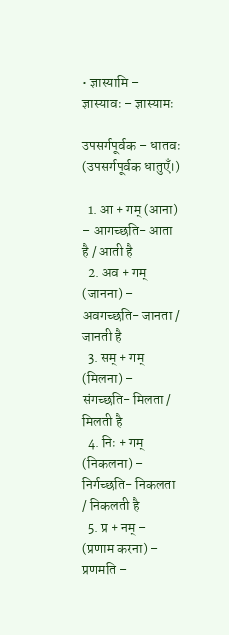• ज्ञास्यामि – ज्ञास्यावः – ज्ञास्यामः

उपसर्गपूर्वक – धातवः (उपसर्गपूर्वक धातुएँ।)

  1. आ + गम् (आना) – आगच्छति- आता है / आती है
  2. अव + गम् (जानना) – अवगच्छति- जानता / जानती है
  3. सम् + गम् (मिलना) – संगच्छति- मिलता / मिलती है
  4. निः + गम् (निकलना) – निर्गच्छति- निकलता / निकलती है
  5. प्र + नम् – (प्रणाम करना) – प्रणमति –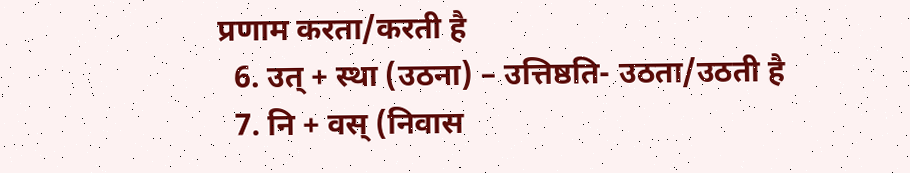प्रणाम करता/करती है
  6. उत् + स्था (उठना) – उत्तिष्ठति- उठता/उठती है
  7. नि + वस् (निवास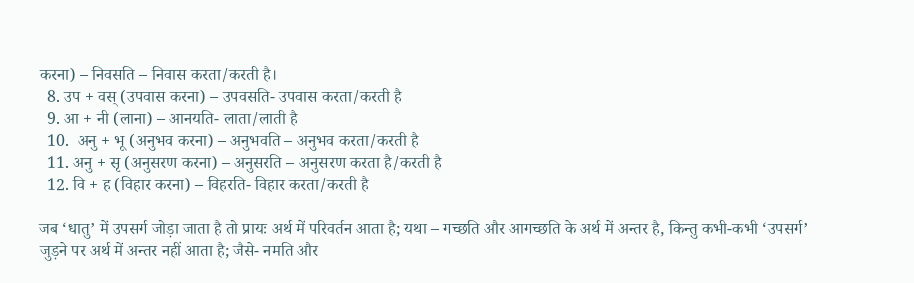करना) – निवसति – निवास करता/करती है।
  8. उप + वस् (उपवास करना) – उपवसति- उपवास करता/करती है
  9. आ + नी (लाना) – आनयति- लाता/लाती है
  10.  अनु + भू (अनुभव करना) – अनुभवति – अनुभव करता/करती है
  11. अनु + सृ (अनुसरण करना) – अनुसरति – अनुसरण करता है/करती है
  12. वि + ह (विहार करना) – विहरति- विहार करता/करती है

जब ‘धातु’ में उपसर्ग जोड़ा जाता है तो प्रायः अर्थ में परिवर्तन आता है; यथा – गच्छति और आगच्छति के अर्थ में अन्तर है, किन्तु कभी-कभी ‘उपसर्ग’ जुड़ने पर अर्थ में अन्तर नहीं आता है; जैसे- नमति और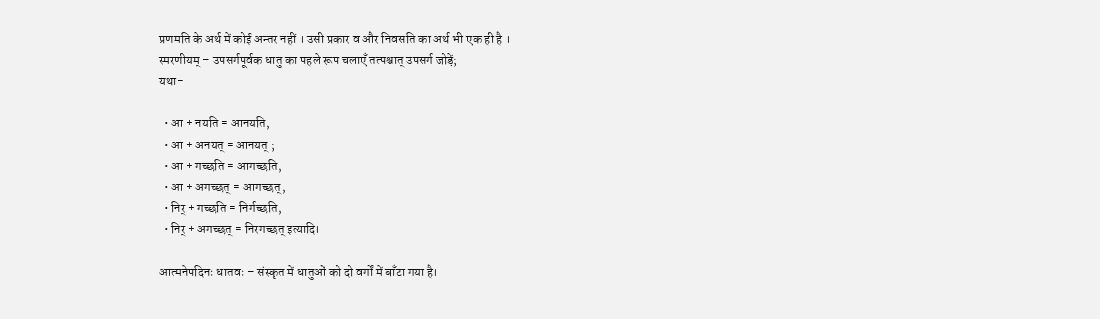प्रणमति के अर्थ में कोई अन्तर नहीं । उसी प्रकार व और निवसति का अर्थ भी एक ही है ।
स्मरणीयम् – उपसर्गपूर्वक धातु का पहले रूप चलाएँ तत्पश्चात् उपसर्ग जोड़ें;
यथा-

  • आ + नयति = आनयति,
  • आ + अनयत् = आनयत् ;
  • आ + गच्छति = आगच्छति,
  • आ + अगच्छत् = आगच्छत्,
  • निर् + गच्छति = निर्गच्छति,
  • निर् + अगच्छत् = निरगच्छत् इत्यादि।

आत्मनेपदिनः धातवः – संस्कृत में धातुओं को दो वर्गों में बाँटा गया है।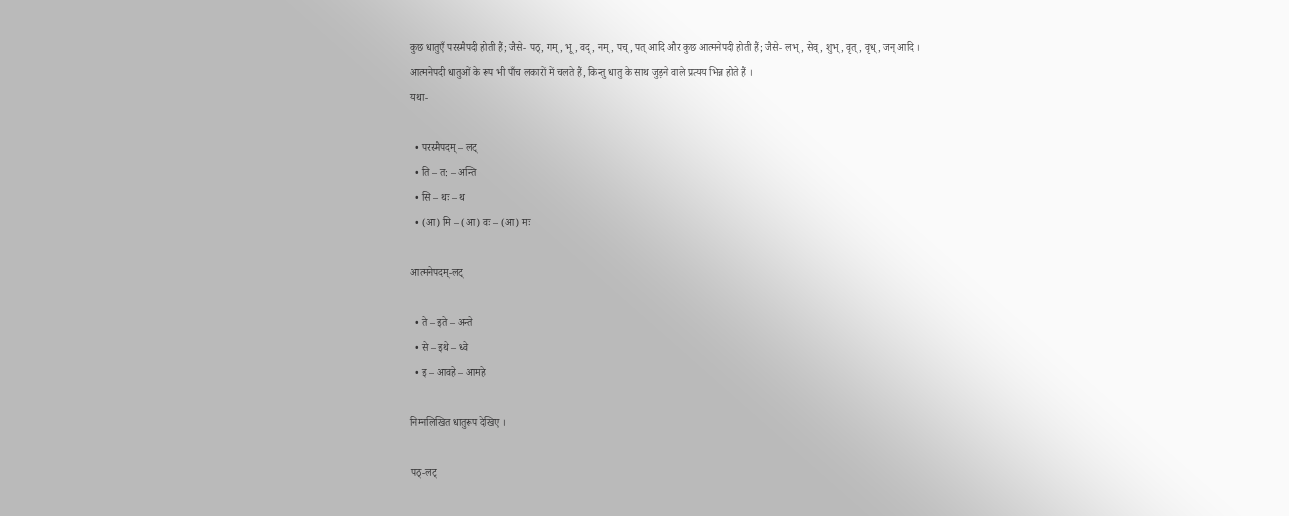कुछ धातुएँ परस्मैपदी होती हैं; जैसे- पठ्, गम्, भू, वद्, नम्, पच्, पत् आदि और कुछ आत्मनेपदी होती हैं; जैसे- लभ्, सेव्, शुभ्, वृत्, वृध्, जन् आदि । आत्मनेपदी धातुओं के रूप भी पाँच लकारों में चलते हैं, किन्तु धातु के साथ जुड़ने वाले प्रत्यय भिन्न होते हैं ।
यथा-

  • परस्मैपदम् – लट्
  • ति – त: – अन्ति
  • सि – थः – थ
  • (आ) मि – (आ) वः – (आ) मः

आत्मनेपदम्-लट्

  • ते – इते – अन्ते
  • से – इथे – ध्वे
  • इ – आवहे – आमहे

निम्नलिखित धातुरूप देखिए ।

पठ्-लट्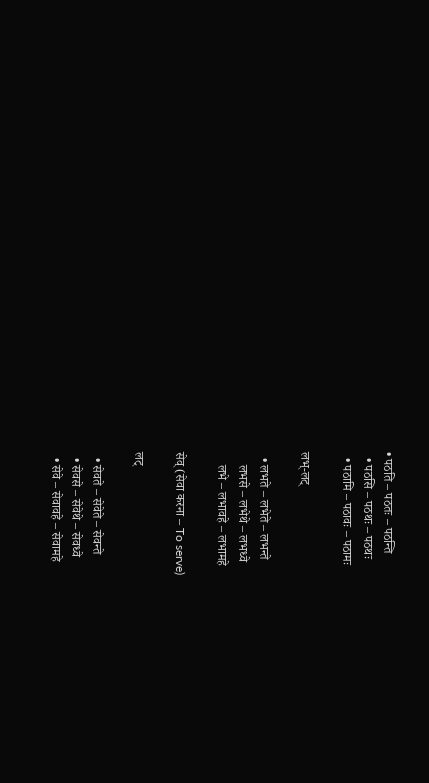• पठति – पठतः – पठन्ति
  • पठसि – पठथः – पठथः
  • पठामि – पठावः – पठामः

लभ्-लट्

  • लभते – लभेते – लभन्ते
    लभसे – लभेथे – लभध्वे
    लभे – लभावहे – लभामहे

सेव् (सेवा करना – To serve)

लट्

  • सेवते – सेवेते – सेवन्ते
  • सेवसे – सेवेथे – सेवध्वे
  • सेवे – सेवावहे – सेवामहे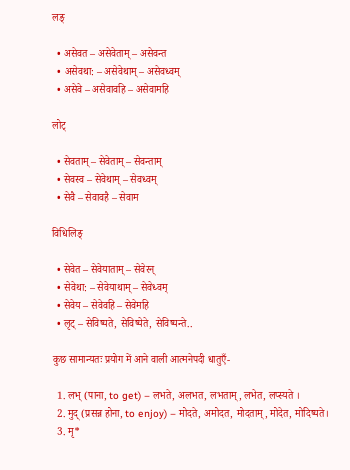लङ्

  • असेवत – असेवेताम् – असेवन्त
  • असेवथा: – असेवेथाम् – असेवध्वम्
  • असेवे – असेवावहि – असेवामहि

लोट्

  • सेवताम् – सेवेताम् – सेवन्ताम्
  • सेवस्व – सेवेथाम् – सेवध्वम्
  • सेवै – सेवावहै – सेवाम

विधिलिङ्

  • सेवेत – सेवेयाताम् – सेवेरन्
  • सेवेथा: – सेवेयाथाम् – सेवेध्वम्
  • सेवेय – सेवेवहि – सेवेमहि
  • लृट् – सेविष्यते, सेविष्येते, सेविष्यन्ते..

कुछ सामान्यतः प्रयोग में आने वाली आत्मनेपदी धातुएँ-

  1. लभ् (पाना, to get) – लभते, अलभत, लभताम्, लभेत, लप्स्यते ।
  2. मुद् (प्रसन्न होना, to enjoy) – मोदते, अमोदत, मोदताम्, मोदेत, मोदिष्यते।
  3. मृ*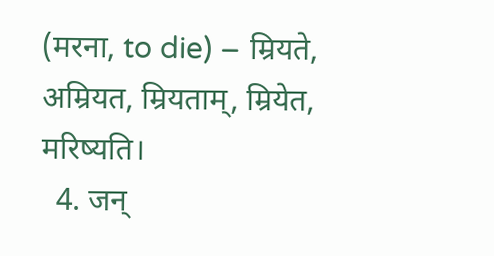(मरना, to die) – म्रियते, अम्रियत, म्रियताम्, म्रियेत, मरिष्यति।
  4. जन्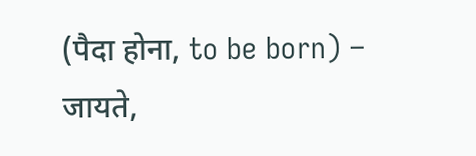(पैदा होना, to be born) – जायते,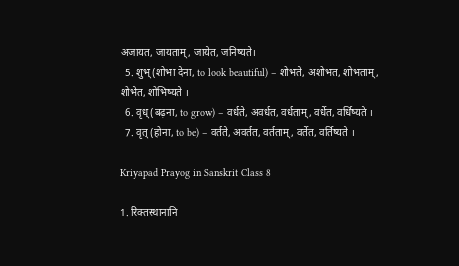अजायत, जायताम्, जायेत, जनिष्यते।
  5. शुभ् (शोभा देना, to look beautiful) – शोभते, अशोभत, शोभताम्, शोभेत, शोभिष्यते ।
  6. वृध् (बढ़ना, to grow) – वर्धते, अवर्धत, वर्धताम्, वर्धेत, वर्धिष्यते ।
  7. वृत् (होना, to be) – वर्तते, अवर्तत, वर्तताम्, वर्तेत, वर्तिष्यते ।

Kriyapad Prayog in Sanskrit Class 8

1. रिक्तस्थानानि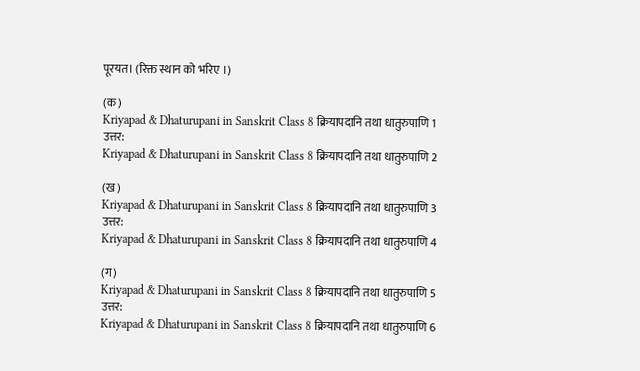पूरयत। (रिक्त स्थान को भरिए ।)

(क)
Kriyapad & Dhaturupani in Sanskrit Class 8 क्रियापदानि तथा धातुरुपाणि 1
उत्तर:
Kriyapad & Dhaturupani in Sanskrit Class 8 क्रियापदानि तथा धातुरुपाणि 2

(ख)
Kriyapad & Dhaturupani in Sanskrit Class 8 क्रियापदानि तथा धातुरुपाणि 3
उत्तर:
Kriyapad & Dhaturupani in Sanskrit Class 8 क्रियापदानि तथा धातुरुपाणि 4

(ग)
Kriyapad & Dhaturupani in Sanskrit Class 8 क्रियापदानि तथा धातुरुपाणि 5
उत्तर:
Kriyapad & Dhaturupani in Sanskrit Class 8 क्रियापदानि तथा धातुरुपाणि 6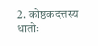2. कोष्ठकदत्तस्य धातोः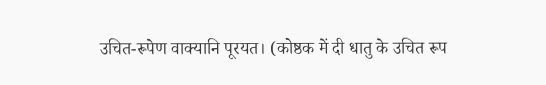उचित-रूपेण वाक्यानि पूरयत। (कोष्ठक में दी धातु के उचित रूप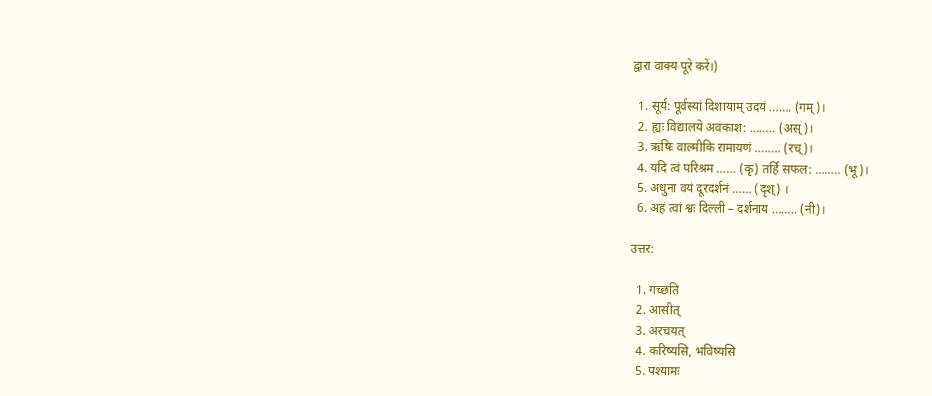द्वारा वाक्य पूरे करें।)

  1. सूर्य: पूर्वस्यां दिशायाम् उदयं ……. (गम्)।
  2. ह्यः विद्यालये अवकाश: …….. (अस्)।
  3. ऋषिः वाल्मीकि रामायणं …….. (रच्)।
  4. यदि त्वं परिश्रम …… (कृ) तर्हि सफल: …….. (भू)।
  5. अधुना वयं दूरदर्शनं …… (दृश्) ।
  6. अहं त्वां श्वः दिल्ली – दर्शनाय …….. (नी)।

उत्तर:

  1. गच्छति
  2. आसीत्
  3. अरचयत्
  4. करिष्यसि, भविष्यसि
  5. पश्यामः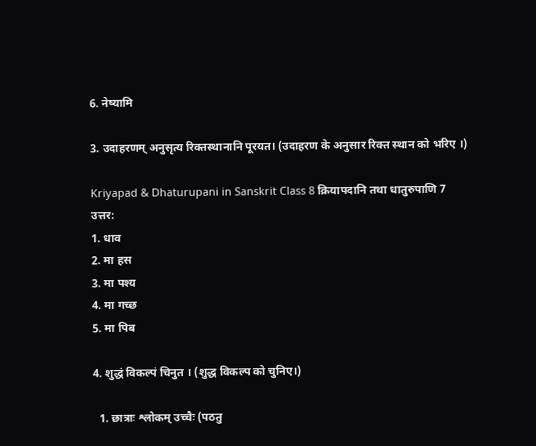6. नेष्यामि

3. उदाहरणम् अनुसृत्य रिक्तस्थानानि पूरयत। (उदाहरण के अनुसार रिक्त स्थान को भरिए ।)

Kriyapad & Dhaturupani in Sanskrit Class 8 क्रियापदानि तथा धातुरुपाणि 7
उत्तर:
1. धाव
2. मा हस
3. मा पश्य
4. मा गच्छ
5. मा पिब

4. शुद्धं विकल्पं चिनुत । (शुद्ध विकल्प को चुनिए।)

  1. छात्राः श्लोकम् उच्चैः (पठतु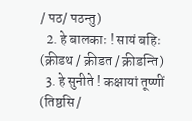/ पठ/ पठन्तु)
  2. हे बालकाः ! सायं बहिः (क्रीडथ / क्रीडत / क्रीडन्ति)
  3. हे सुनीते ! कक्षायां तूष्णीं (तिष्ठसि /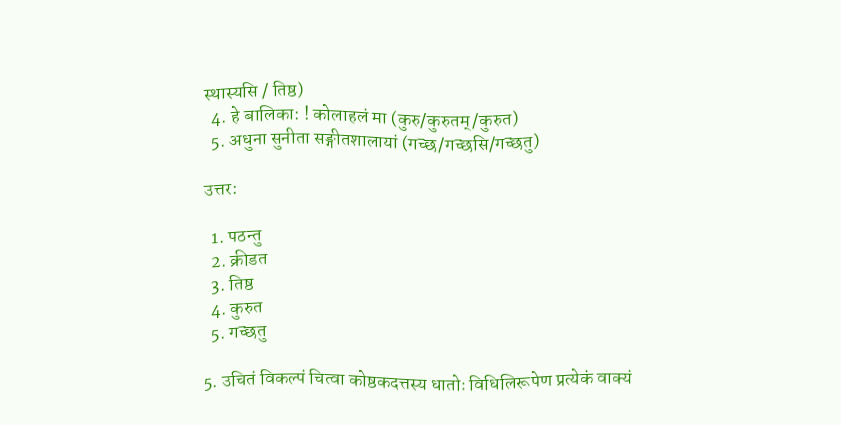स्थास्यसि / तिष्ठ)
  4. हे बालिका: ! कोलाहलं मा (कुरु/कुरुतम्/कुरुत)
  5. अधुना सुनीता सङ्गीतशालायां (गच्छ/गच्छसि/गच्छतु)

उत्तर:

  1. पठन्तु
  2. क्रीडत
  3. तिष्ठ
  4. कुरुत
  5. गच्छतु

5. उचितं विकल्पं चित्वा कोष्ठकदत्तस्य धातोः विधिलिरूपेण प्रत्येकं वाक्यं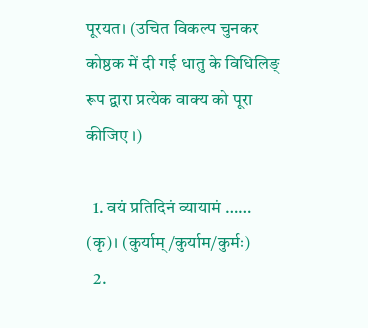पूरयत। (उचित विकल्प चुनकर कोष्ठक में दी गई धातु के विधिलिङ् रूप द्वारा प्रत्येक वाक्य को पूरा कीजिए ।)

  1. वयं प्रतिदिनं व्यायामं …… (कृ)। (कुर्याम्/कुर्याम/कुर्मः)
  2.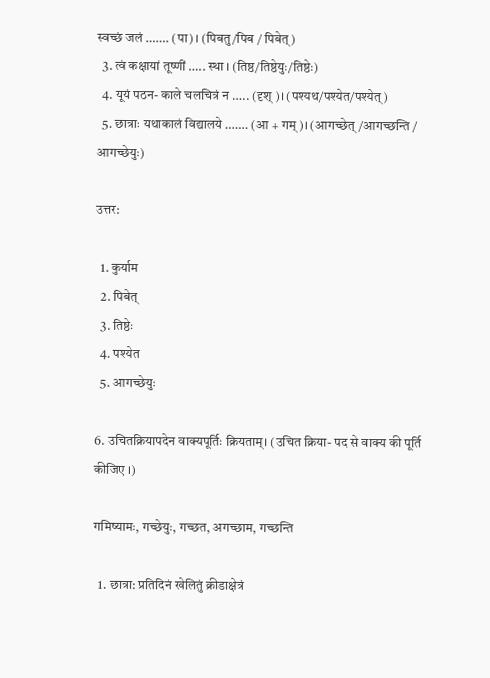स्वच्छं जलं ……. (पा) । (पिबतु/पिब / पिबेत्)
  3. त्वं कक्षायां तूष्णीं ….. स्था । (तिष्ठ/तिष्ठेयुः/तिष्ठेः)
  4. यूयं पठन- काले चलचित्रं न ….. (दृश् )। (पश्यथ/पश्येत/पश्येत्)
  5. छात्राः यथाकालं विद्यालये ……. (आ + गम्)। (आगच्छेत्/आगच्छन्ति / आगच्छेयुः)

उत्तर:

  1. कुर्याम
  2. पिबेत्
  3. तिष्ठेः
  4. पश्येत
  5. आगच्छेयुः

6. उचितक्रियापदेन वाक्यपूर्तिः क्रियताम्। (उचित क्रिया- पद से वाक्य की पूर्ति कीजिए ।)

गमिष्यामः, गच्छेयुः, गच्छत, अगच्छाम, गच्छन्ति

  1. छात्रा: प्रतिदिनं खेलितुं क्रीडाक्षेत्रं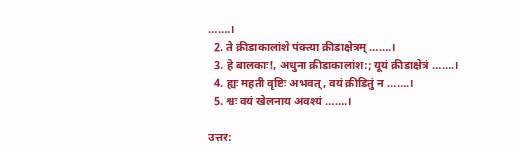…….।
  2. ते क्रीडाकालांशे पंक्त्या क्रीडाक्षेत्रम् …….।
  3. हे बालकाः!, अधुना क्रीडाकालांश:; यूयं क्रीडाक्षेत्रं …….।
  4. ह्यः महती वृष्टिः अभवत्, वयं क्रीडितुं न …….।
  5. श्वः वयं खेलनाय अवश्यं …….।

उत्तर: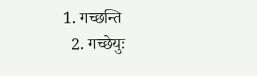1. गच्छन्ति
  2. गच्छेयुः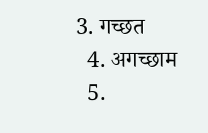3. गच्छत
  4. अगच्छाम
  5.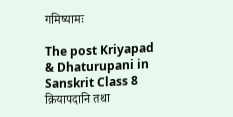गमिष्यामः

The post Kriyapad & Dhaturupani in Sanskrit Class 8 क्रियापदानि तथा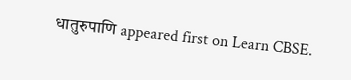धातुरुपाणि appeared first on Learn CBSE.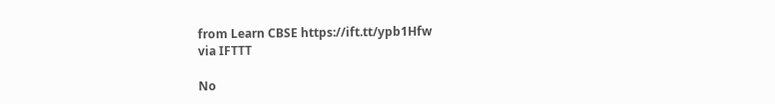from Learn CBSE https://ift.tt/ypb1Hfw
via IFTTT

No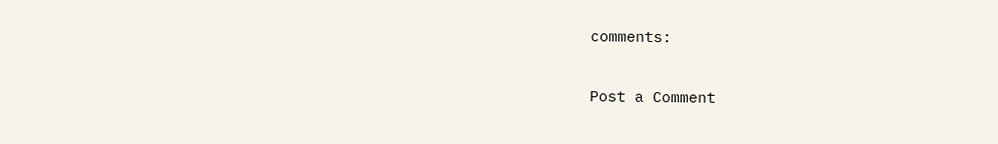comments:

Post a Comment